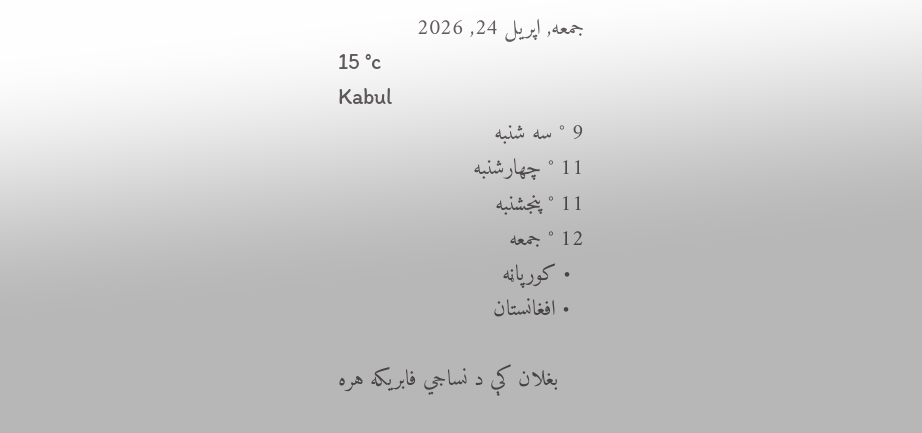جمعه, اپریل 24, 2026
15 °c
Kabul
9 ° سه شنبه
11 ° چهارشنبه
11 ° پنجشنبه
12 ° جمعه
  • کورپاڼه
  • افغانستان

    بغلان کې د نساجي فابریکه هره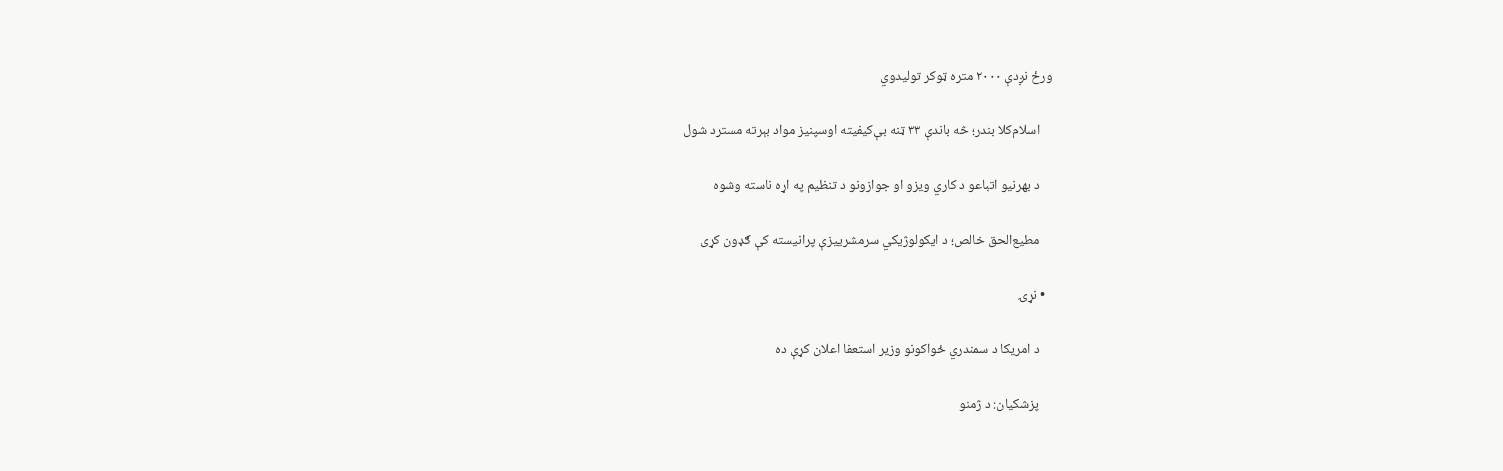ورځ نږدې ۲۰۰۰ متره ټوکر تولیدوي

    اسلام‌کلا بندر؛ څه باندې ۳۳ ټنه بې‌کیفیته اوسپنیز مواد بېرته مسترد شول

    د بهرنیو اتباعو د کاري ویزو او جوازونو د تنظیم په اړه ناسته وشوه

    مطیع‌الحق خالص؛ د ایکولوژیکي سرمشرییزې پرانیسته کې ګډون کړی

  • نړۍ

    د امریکا د سمندري ځواکونو وزیر استعفا اعلان کړې ده

    پزشکیان: د ژمنو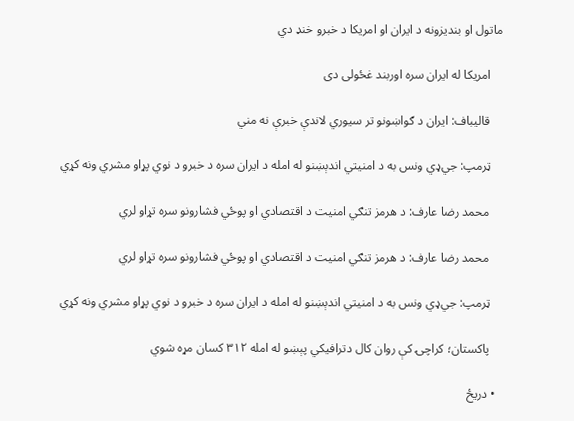ماتول او بندیزونه د ایران او امریکا د خبرو خنډ دي

    امریکا له ایران سره اوربند غځولی دی

    قالیباف: ایران د ګواښونو تر سیوري لاندې خبرې نه مني

    ټرمپ: جي‌ډي‌ ونس به د امنیتي اندېښنو له امله د ایران سره د خبرو د نوي پړاو مشري ونه کړي

    محمد رضا عارف: د هرمز تنګي امنیت د اقتصادي او پوځي فشارونو سره تړاو لري

    محمد رضا عارف: د هرمز تنګي امنیت د اقتصادي او پوځي فشارونو سره تړاو لري

    ټرمپ: جي‌ډي‌ ونس به د امنیتي اندېښنو له امله د ایران سره د خبرو د نوي پړاو مشري ونه کړي

    پاکستان؛ کراچۍ کې روان کال دترافیکي پېښو له امله ۳۱۲ کسان مړه شوي

  • دریځ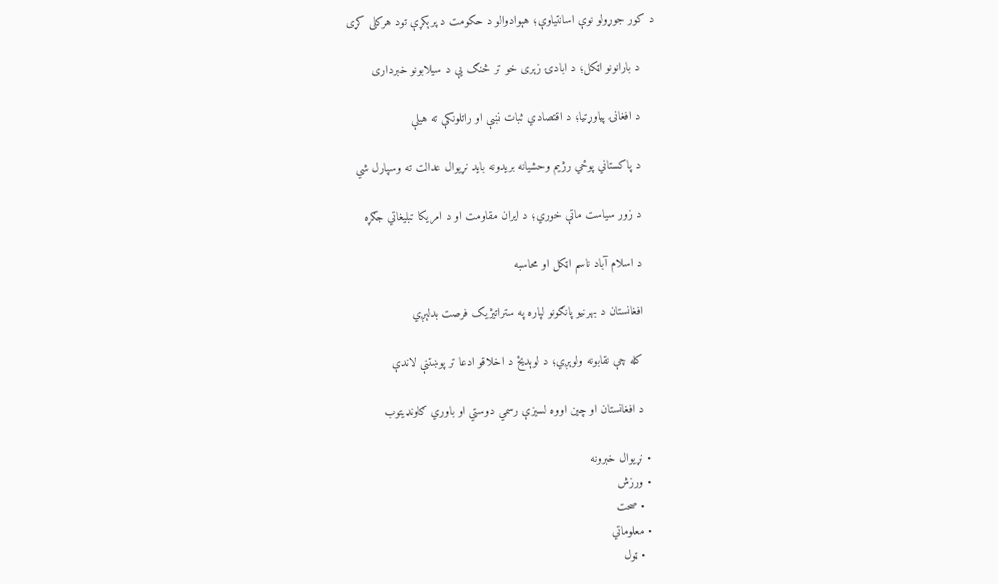د کور جوړولو نوې اسانتیاوې؛ هېوادوالو د حکومت د پرېکړې تود هرکلی کړی

    د بارانونو اټکل؛ د ابادۍ زېری خو تر څنګ یې د سیلابونو خبرداری

    د افغانۍ پیاوړتیا؛ د اقتصادي ثبات نښې او راتلونکې ته هیلې

    د پاکستاني پوځي رژیم وحشیانه بریدونه باید نړیوال عدالت ته وسپارل شي

    د زور سیاست ماتې خوري؛ د ایران مقاومت او د امریکا تبلیغاتي جګړه

    د اسلام ‌آباد ناسم اټکل او محاسبه

    افغانستان د بهرنیو پانګونو لپاره په ستراتیژیک فرصت بدلېږي

    کله چې نقابونه ولوېږي؛ د لوېدیځ د اخلاقو ادعا تر پوښتنې لاندې

    د افغانستان او چین اووه لسیزې رسمي دوستي او باوري ګاونډیتوب

  • نړیوال خبرونه
  • ورزش
    • صحت
  • معلوماتي
    • ټول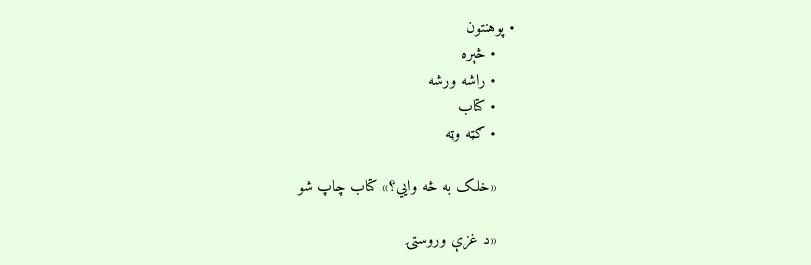• پوهنتون
    • څېره
    • راشه ورشه
    • کتاب
    • ګټه وټه

    «خلک به څه وایي؟» کتاب چاپ شو

    «د غزې وروستۍ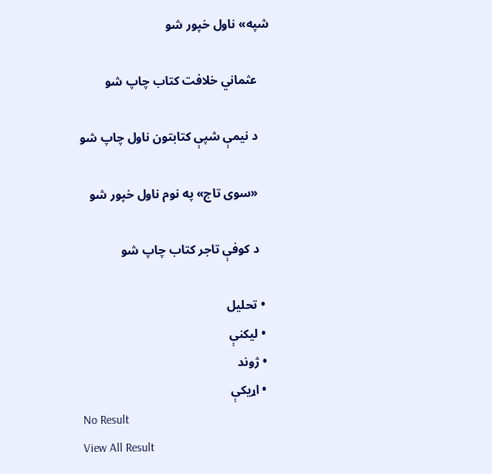شپه» ناول خپور شو

    عثماني خلافت کتاب چاپ شو

    د نیمې شپې کتابتون ناول چاپ شو

    «سوی تاج» په نوم ناول خپور شو

    د کوفې تاجر کتاب چاپ شو

  • تحلیل
  • لیکنې
  • ژوند
  • اړیکې
No Result
View All Result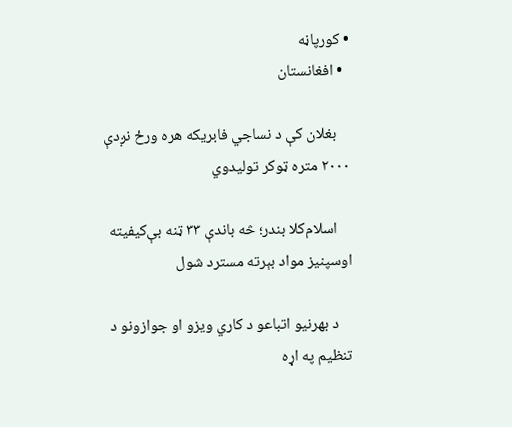• کورپاڼه
  • افغانستان

    بغلان کې د نساجي فابریکه هره ورځ نږدې ۲۰۰۰ متره ټوکر تولیدوي

    اسلام‌کلا بندر؛ څه باندې ۳۳ ټنه بې‌کیفیته اوسپنیز مواد بېرته مسترد شول

    د بهرنیو اتباعو د کاري ویزو او جوازونو د تنظیم په اړه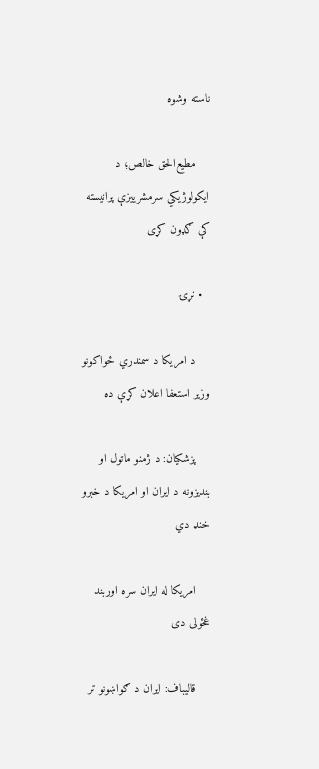ناسته وشوه

    مطیع‌الحق خالص؛ د ایکولوژیکي سرمشرییزې پرانیسته کې ګډون کړی

  • نړۍ

    د امریکا د سمندري ځواکونو وزیر استعفا اعلان کړې ده

    پزشکیان: د ژمنو ماتول او بندیزونه د ایران او امریکا د خبرو خنډ دي

    امریکا له ایران سره اوربند غځولی دی

    قالیباف: ایران د ګواښونو تر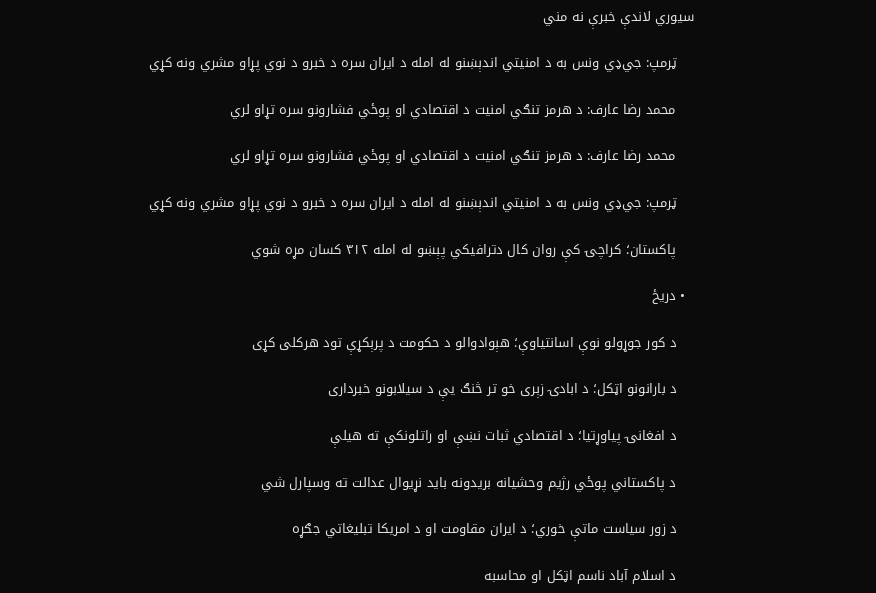سیوري لاندې خبرې نه مني

    ټرمپ: جي‌ډي‌ ونس به د امنیتي اندېښنو له امله د ایران سره د خبرو د نوي پړاو مشري ونه کړي

    محمد رضا عارف: د هرمز تنګي امنیت د اقتصادي او پوځي فشارونو سره تړاو لري

    محمد رضا عارف: د هرمز تنګي امنیت د اقتصادي او پوځي فشارونو سره تړاو لري

    ټرمپ: جي‌ډي‌ ونس به د امنیتي اندېښنو له امله د ایران سره د خبرو د نوي پړاو مشري ونه کړي

    پاکستان؛ کراچۍ کې روان کال دترافیکي پېښو له امله ۳۱۲ کسان مړه شوي

  • دریځ

    د کور جوړولو نوې اسانتیاوې؛ هېوادوالو د حکومت د پرېکړې تود هرکلی کړی

    د بارانونو اټکل؛ د ابادۍ زېری خو تر څنګ یې د سیلابونو خبرداری

    د افغانۍ پیاوړتیا؛ د اقتصادي ثبات نښې او راتلونکې ته هیلې

    د پاکستاني پوځي رژیم وحشیانه بریدونه باید نړیوال عدالت ته وسپارل شي

    د زور سیاست ماتې خوري؛ د ایران مقاومت او د امریکا تبلیغاتي جګړه

    د اسلام ‌آباد ناسم اټکل او محاسبه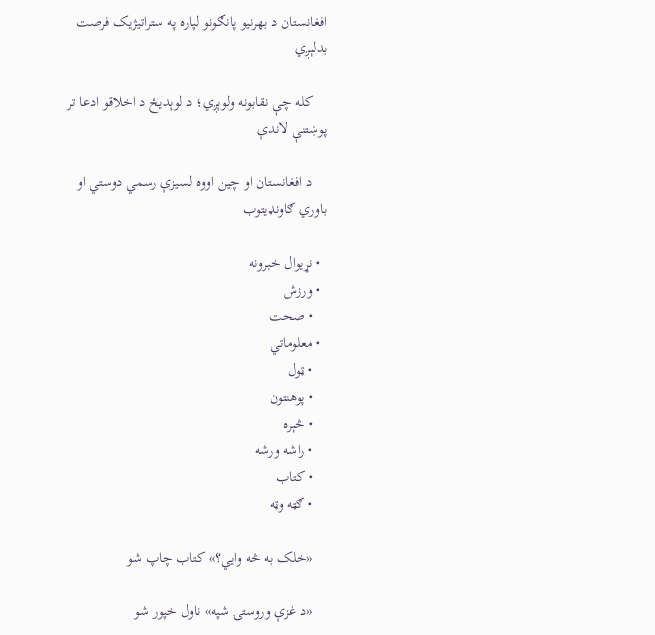افغانستان د بهرنیو پانګونو لپاره په ستراتیژیک فرصت بدلېږي

    کله چې نقابونه ولوېږي؛ د لوېدیځ د اخلاقو ادعا تر پوښتنې لاندې

    د افغانستان او چین اووه لسیزې رسمي دوستي او باوري ګاونډیتوب

  • نړیوال خبرونه
  • ورزش
    • صحت
  • معلوماتي
    • ټول
    • پوهنتون
    • څېره
    • راشه ورشه
    • کتاب
    • ګټه وټه

    «خلک به څه وایي؟» کتاب چاپ شو

    «د غزې وروستۍ شپه» ناول خپور شو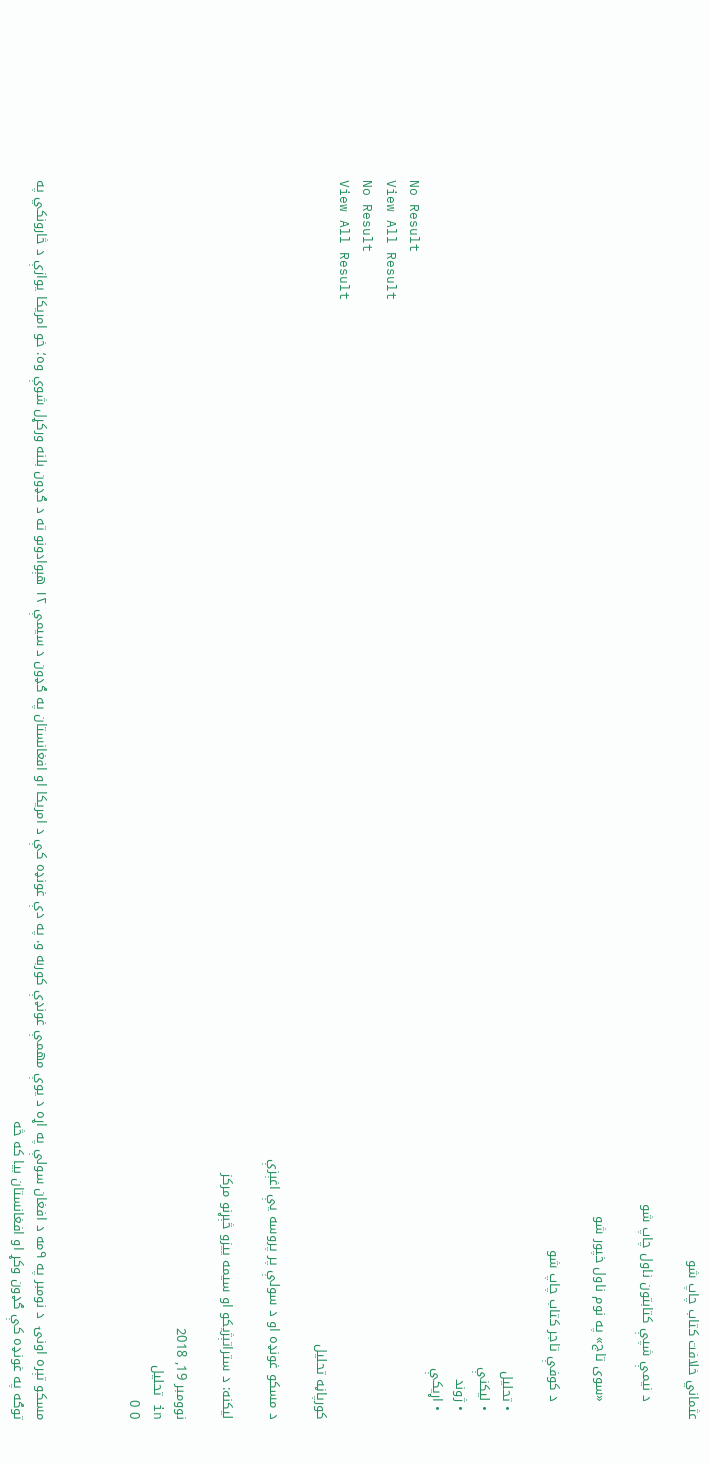عثماني خلافت کتاب چاپ شو

    د نیمې شپې کتابتون ناول چاپ شو

    «سوی تاج» په نوم ناول خپور شو

    د کوفې تاجر کتاب چاپ شو

  • تحلیل
  • لیکنې
  • ژوند
  • اړیکې
No Result
View All Result
No Result
View All Result
کورپاڼه تحلیل

د مسکو غونډه او د سولې پر پروسه يې اغېزې

لیکنه: د ستراتېژيکو او سيمه ‌ييزو څېړنو مرکز

نوومبر 19, 2018
in تحلیل
0 0



مسکو تېره اونۍ  د نومبر په ۹مه د افغان سولې په اړه د يوې مهمې غونډې کوربه و. په دې غونډه کې د امريکا او افغانستان په ګډون د سيمې ۱۲ هېوادونو ته د ګډون بلنه ورکړل شوې وه؛ خو امريکا يوازې د څارونکي په توګه په غونډه کې ګډون وکړ او افغانستان بيا که څه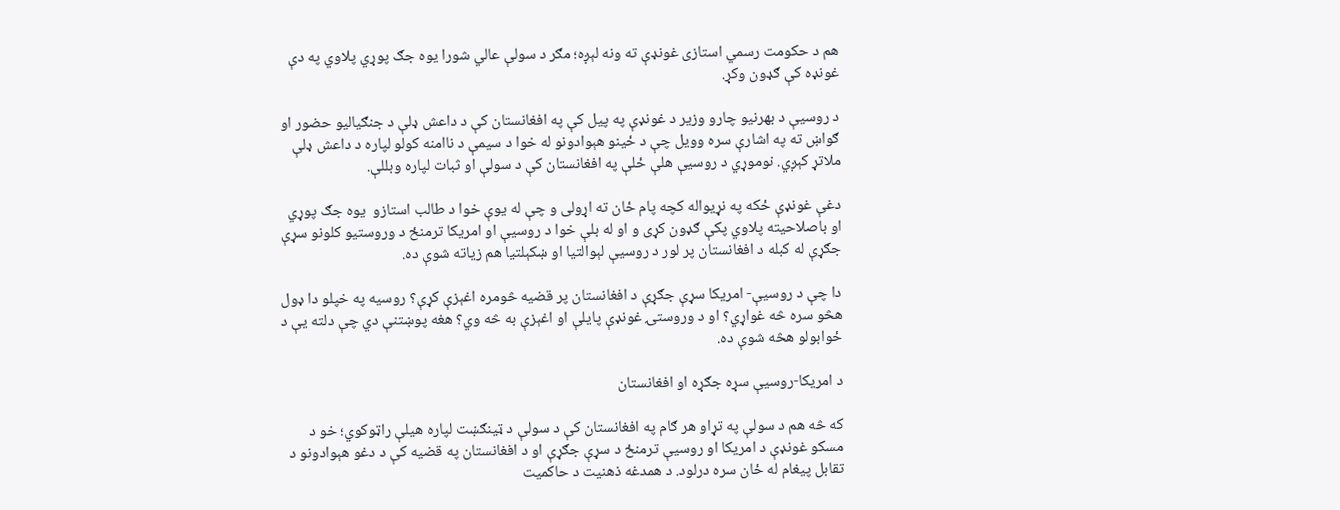هم د حکومت رسمي استازی غونډې ته ونه لېږه؛ مګر د سولې عالي شورا يوه جګ ‌پوړي پلاوي په دې غونډه کې ګډون وکړ.

د روسيې د بهرنيو چارو وزير د غونډې په پيل کې په افغانستان کې د داعش ډلې د جنګياليو حضور او ګواښ ته په اشارې سره وويل چې د ځينو هېوادونو له ‌خوا د سيمې د ناامنه کولو لپاره د داعش ډلې ملاتړ کېږي. نوموړي د روسيې هلې ځلې په افغانستان کې د سولې او ثبات لپاره وبللې.

دغې غونډې ځکه په نړيواله کچه پام ځان ته اړولی و چې له يوې خوا د طالب استازو  يوه جګ‌ پوړي او باصلاحيته پلاوي پکې ګډون کړی و او له بلې خوا د روسيې او امريکا ترمنځ د وروستيو کلونو سړې جګړې له کبله د افغانستان پر لور د روسيې لېوالتيا او ښکېلتيا هم زياته شوې ده.

دا چې د روسيې- امريکا سړې جګړې د افغانستان پر قضيه څومره اغېزې کړې؟ روسيه په خپلو دا ډول هڅو سره څه غواړي؟ او د وروستۍ غونډې پايلې او اغېزې به څه وي؟ هغه پوښتنې دي چې دلته يې د ځوابولو هڅه شوې ده.

د امريکا-روسيې سړه جګړه او افغانستان

که څه هم د سولې په تړاو هر ګام په افغانستان کې د سولې د ټينګښت لپاره هيلې راټوکوي؛ خو د مسکو غونډې د امريکا او روسيې ترمنځ د سړې جګړې او د افغانستان په قضيه کې د دغو هېوادونو د تقابل پيغام له ځان سره درلود. د همدغه ذهنيت د حاکميت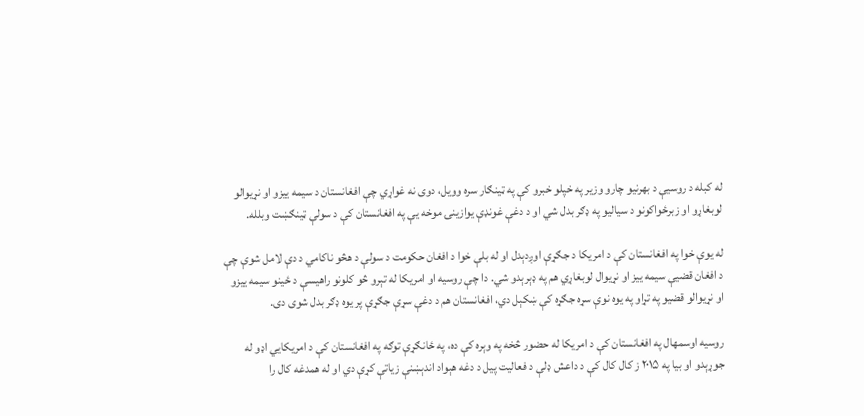له کبله د روسيې د بهرنيو چارو وزير په خپلو خبرو کې په ټينګار سره وويل، دوی نه غواړي چې افغانستان د سيمه‌ ييزو او نړيوالو لوبغاړو او زبرځواکونو د سياليو په ډګر بدل شي او د دغې غونډې يوازینۍ موخه يې په افغانستان کې د سولې ټينګښت وبلله.

له يوې خوا په افغانستان کې د امريکا د جګړې اوږدېدل او له بلې خوا د افغان حکومت د سولې د هڅو ناکامي د دې لامل شوې چې د افغان قضيې سيمه ييز او نړيوال لوبغاړي هم په ډېرېدو شي. دا چې روسيه او امريکا له تېرو څو کلونو راهيسې د ځينو سيمه‌ ييزو او نړيوالو قضيو په تړاو په يوه نوې سړه جګړه کې ښکېل دي، افغانستان هم د دغې سړې جګړې پر يوه ډګر بدل شوی دی.

روسيه اوسمهال په افغانستان کې د امريکا له حضور څخه په وېره کې ده، په ځانګړې توګه په افغانستان کې د امريکايي اډو له جوړېدو او بيا په ۲۰۱۵ ز کال کال کې د داعش ډلې د فعاليت پيل د دغه هېواد اندېښنې زياتې کړې دي او له همدغه کال را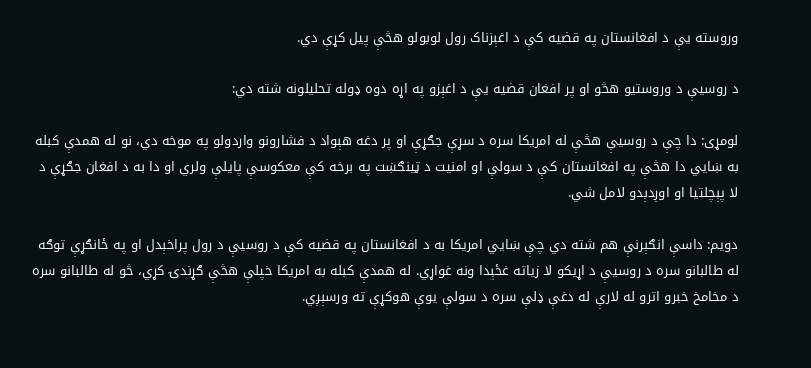وروسته يې د افغانستان په قضيه کې د اغېزناک رول لوبولو هڅې پيل کړې دي.

د روسيې د وروستيو هڅو او پر افغان قضيه يې د اغېزو په اړه دوه ډوله تحليلونه شته دي:

لومړی: دا چې د روسيې هڅې له امريکا سره د سړې جګړې او پر دغه هېواد د فشارونو واردولو په موخه دي، نو له همدې کبله به ښايي دا هڅې په افغانستان کې د سولې او امنيت د ټينګښت په برخه کې معکوسې پايلې ولري او دا به د افغان جګړې د لا پېچلتيا او اوږدېدو لامل شي.

دويم: داسې انګېرنې هم شته دي چې ښايي امريکا به د افغانستان په قضيه کې د روسيې د رول پراخېدل او په ځانګړې توګه له طالبانو سره د روسيې د اړيکو لا زياته غځېدا ونه غواړي. له همدې کبله به امريکا خپلې هڅې ګړندۍ کړي، څو له طالبانو سره د مخامخ خبرو اترو له لارې له دغې ډلې سره د سولې يوې هوکړې ته ورسېږي.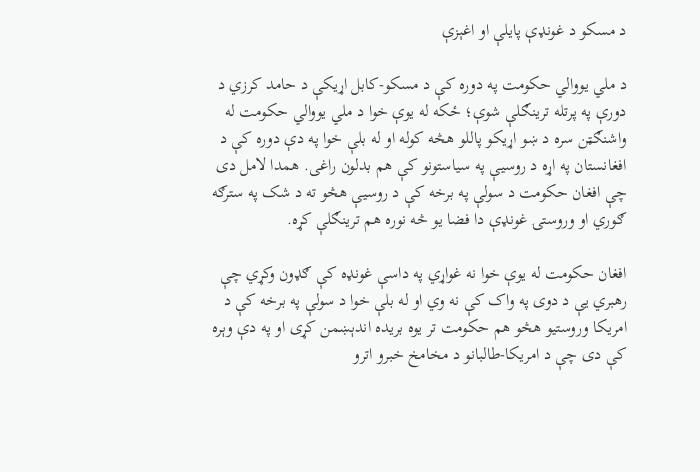د مسکو د غونډې پايلې او اغېزې

د ملي يووالي حکومت په دوره کې د مسکو-کابل اړيکې د حامد کرزي د دورې په پرتله ترينګلې شوې؛ ځکه له يوې خوا د ملي يووالي حکومت له  واشنګټن سره د ښو اړيکو پاللو هڅه کوله او له بلې خوا په دې دوره کې د افغانستان په اړه د روسيې په سياستونو کې هم بدلون راغی. همدا لامل دی چې افغان حکومت د سولې په برخه کې د روسيې هڅو ته د شک په سترګه ګوري او وروستۍ غونډې دا فضا يو څه نوره هم ترينګلې کړه.

افغان حکومت له يوې خوا نه غواړي په داسې غونډه کې ګډون وکړي چې رهبري يې د دوی په واک کې نه وي او له بلې خوا د سولې په برخه کې د امريکا وروستيو هڅو هم حکومت تر يوه بريده اندېښمن کړی او په دې وېره کې دی چې د امريکا-طالبانو د مخامخ خبرو اترو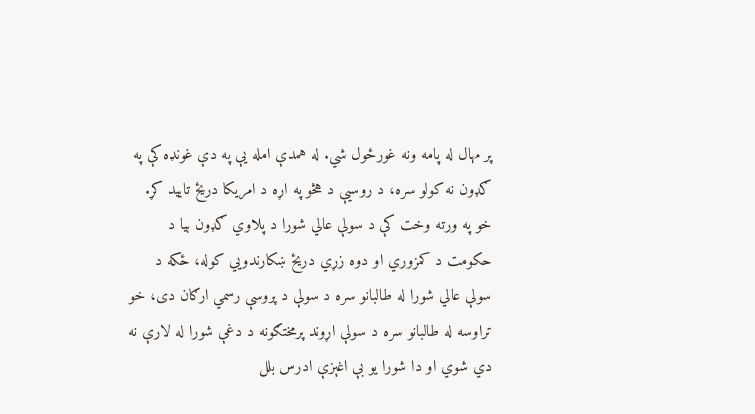پر مهال له پامه ونه غورځول شي. له همدې امله يې په دې غونډه کې په ګډون نه کولو سره، د روسيې د هڅو په اړه د امريکا دريځ تاييد کړ. خو په ورته وخت کې د سولې عالي شورا د پلاوي ګډون بيا د حکومت د کمزوري او دوه ‌زړي دريځ ښکارندويي کوله، ځکه د سولې عالي شورا له طالبانو سره د سولې د پروسې رسمي ارګان دی، خو تراوسه له طالبانو سره د سولې اړوند پرمختګونه د دغې شورا له لارې نه دي شوي او دا شورا يو بې‌ اغېزې ادرس بلل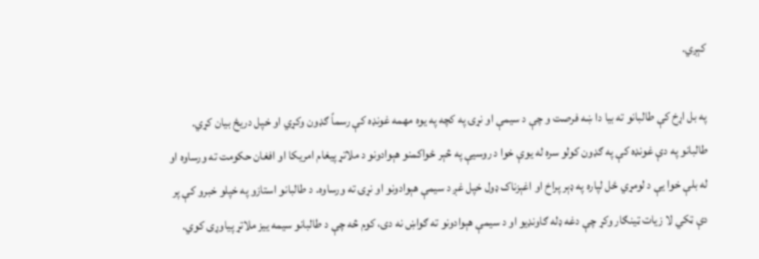کېږي.

په بل اړخ کې طالبانو ته بيا دا ښه فرصت و چې د سيمې او نړۍ په کچه په يوه مهمه غونډه کې رسماً ګډون وکړي او خپل دريځ بيان کړي. طالبانو په دې غونډه کې په ګډون کولو سره له يوې خوا د روسيې په څېر ځواکمنو هېوادونو د ملاتړ پيغام امريکا او افغان حکومت ته ورساوه او له بلې خوا يې د لومړي ځل لپاره په ډېر پراخ او اغېزناک ډول خپل غږ د سيمې هېوادونو او نړۍ ته ورساوه. د طالبانو استازو په خپلو خبرو کې پر دې ټکي لا زيات ټينګار وکړ چې دغه ډله ګاونډيو او د سيمې هېوادونو ته ګواښ نه دی، کوم څه چې د طالبانو سيمه‌ ييز ملاتړ پياوړی کوي.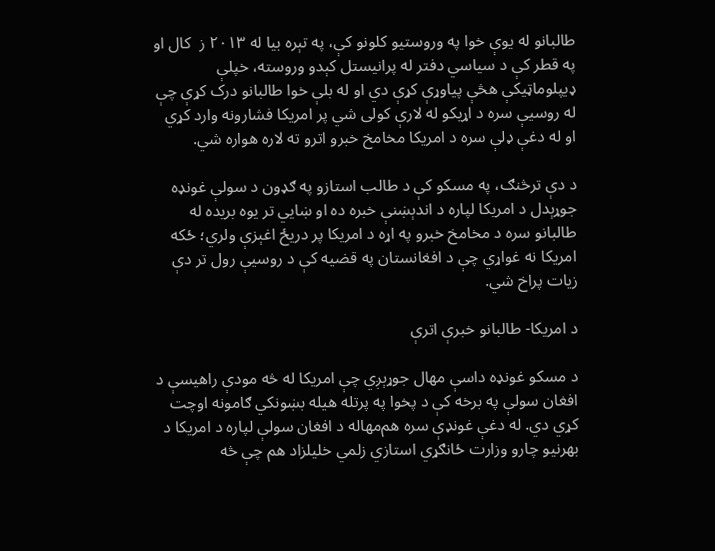طالبانو له يوې خوا په وروستيو کلونو کې، په تېره بيا له ۲۰۱۳ ز  کال او په قطر کې د سياسي دفتر له پرانيستل کېدو وروسته، خپلې ډيپلوماټيکې هڅې پياوړې کړې دي او له بلې خوا طالبانو درک کړې چې له روسيې سره د اړيکو له لارې کولی شي پر امريکا فشارونه وارد کړي او له دغې ډلې سره د امريکا مخامخ خبرو اترو ته لاره هواره شي.

د دې ترڅنګ، په مسکو کې د طالب استازو په ګډون د سولې غونډه جوړېدل د امريکا لپاره د اندېښنې خبره ده او ښايي تر يوه بريده له طالبانو سره د مخامخ خبرو په اړه د امريکا پر دريځ اغېزې ولري؛ ځکه امريکا نه غواړي چې د افغانستان په قضيه کې د روسيې رول تر دې زيات پراخ شي.

د امريکا- طالبانو خبرې اترې

د مسکو غونډه داسې مهال جوړېږي چې امريکا له څه مودې راهيسې د افغان سولې په برخه کې د پخوا په پرتله هيله ‌بښونکي ګامونه اوچت کړي دي. له دغې غونډې سره هم‌مهاله د افغان سولې لپاره د امريکا د بهرنيو چارو وزارت ځانګړي استازي زلمي خليلزاد هم چې څه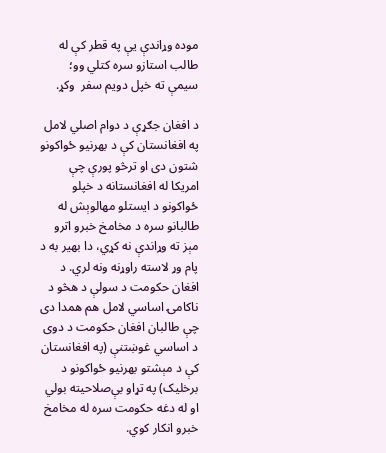موده وړاندې يې په قطر کې له طالب استازو سره کتلي وو؛ سيمې ته خپل دويم سفر  وکړ.

د افغان جګړې د دوام اصلي لامل په افغانستان کې د بهرنيو ځواکونو شتون دی او ترڅو پورې چې امريکا له افغانستانه د خپلو ځواکونو د ايستلو مهالوېش له طالبانو سره د مخامخ خبرو اترو مېز ته وړاندې نه کړي، دا بهير به د پام ‌وړ لاسته ‌راوړنه ونه لري. د افغان حکومت د سولې د هڅو د ناکامۍ اساسي لامل هم همدا دی چې طالبان افغان حکومت د دوی د اساسي غوښتنې (په افغانستان کې د مېشتو بهرنيو ځواکونو د برخليک) په تړاو بې‌صلاحيته بولي او له دغه حکومت سره له مخامخ خبرو انکار کوي.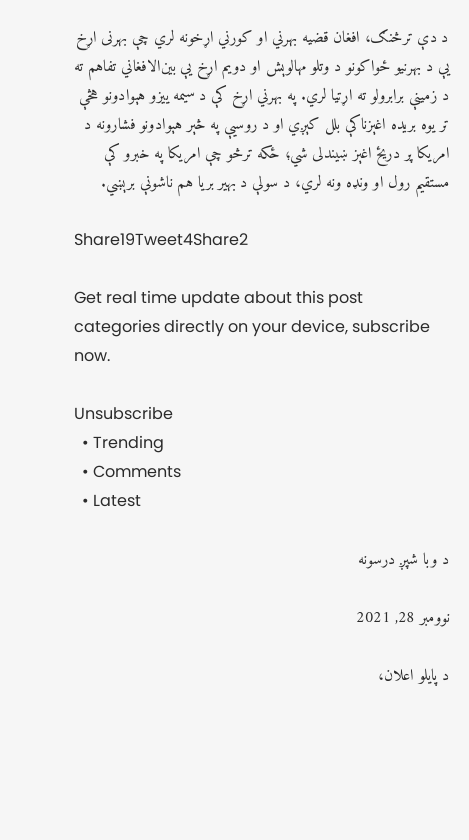د دې ترڅنګ، افغان قضيه بهرني او کورني اړخونه لري چې بهرنی اړخ يې د بهرنيو ځواکونو د وتلو مهالوېش او دويم اړخ يې بين‌الافغاني تفاهم ته د زمينې برابرولو ته اړتيا لري. په بهرني اړخ کې د سيمه‌ ييزو هېوادونو هڅې تر يوه بريده اغېزناکې بلل کېږي او د روسيې په څېر هېوادونو فشارونه د امريکا پر دريځ اغېز ښیندلی شي؛ ځکه ترڅو چې امريکا په خبرو کې مستقيم رول او ونډه ونه لري، د سولې د بهير بريا هم ناشونې برېښي.

Share19Tweet4Share2

Get real time update about this post categories directly on your device, subscribe now.

Unsubscribe
  • Trending
  • Comments
  • Latest

د وبا شپږ درسونه

نوومبر 28, 2021

د پایلو اعلان،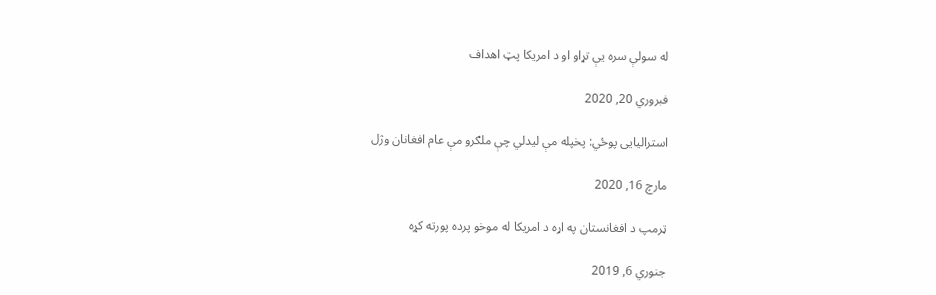له سولې سره یې تړاو او د امریکا پټ اهداف

فبروري 20, 2020

استرالیایی پوځي: پخپله مې لیدلي چې ملګرو مې عام افغانان وژل

مارچ 16, 2020

ټرمپ د افغانستان په اړه د امريکا له موخو پرده پورته کړه

جنوري 6, 2019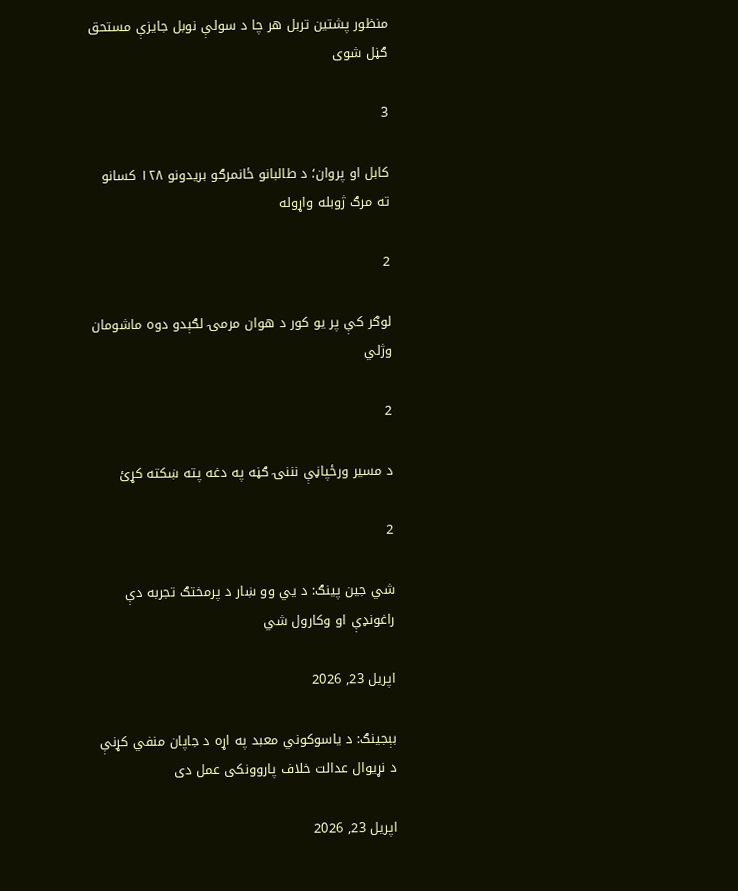منظور پشتين تربل هر چا د سولې نوبل جايزې مستحق ګڼل شوی

3

کابل او پروان؛ د طالبانو ځانمرګو بریدونو ۱۲۸ کسانو ته مرګ ژوبله واړوله

2

لوګر کې پر یو کور د هوان مرمۍ لګېدو دوه ماشومان وژلي

2

د مسیر ورځپاڼې نننۍ ګڼه په دغه پته ښکته کړئ

2

شي‌ جين پينګ: د يي وو ښار د پرمختګ تجربه دې راغونډې او وکارول شي

اپریل 23, 2026

بېجينګ: د ياسوکوني معبد په اړه د جاپان منفي کړنې د نړيوال عدالت خلاف پاروونکی عمل دی

اپریل 23, 2026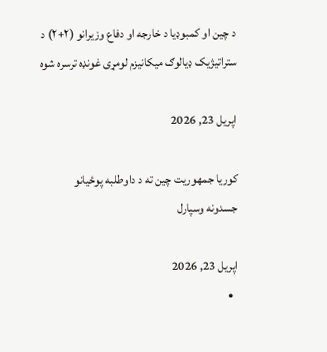د چین او کمبوډیا د خارجه او دفاع وزیرانو (۲+۲) د ستراتیژیک ډیالوګ میکانیزم لومړی غونډه ترسره شوه

اپریل 23, 2026

کوریا جمهوريت چين ته د داوطلبه پوځيانو جسدونه وسپارل

اپریل 23, 2026
  •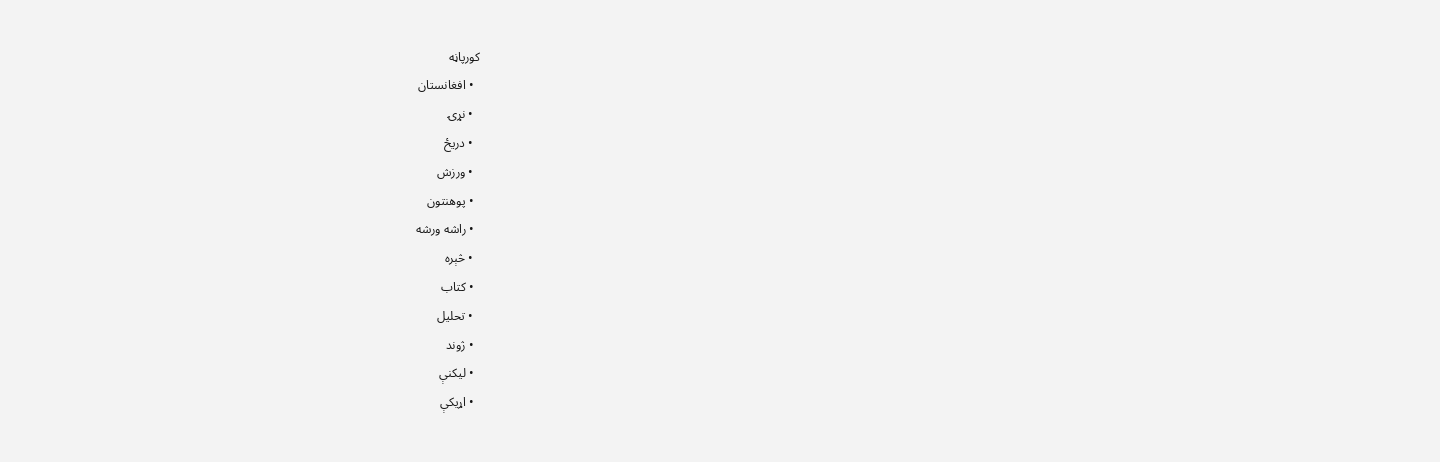کورپاڼه
  • افغانستان
  • نړۍ
  • دریځ
  • ورزش
  • پوهنتون
  • راشه ورشه
  • څېره
  • کتاب
  • تحلیل
  • ژوند
  • لیکنې
  • اړیکې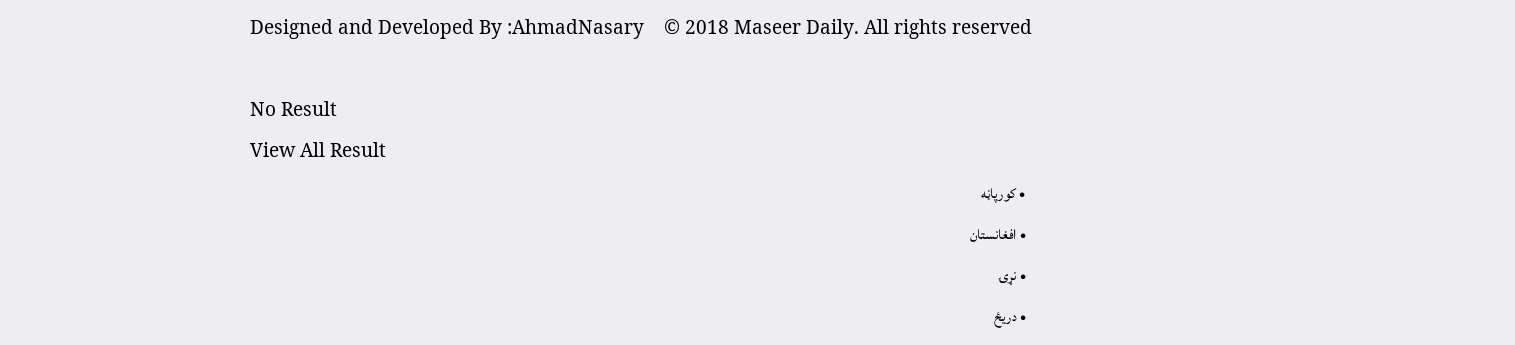Designed and Developed By :AhmadNasary    © 2018 Maseer Daily. All rights reserved

No Result
View All Result
  • کورپاڼه
  • افغانستان
  • نړۍ
  • دریځ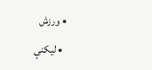• ورزش
  • لیکنې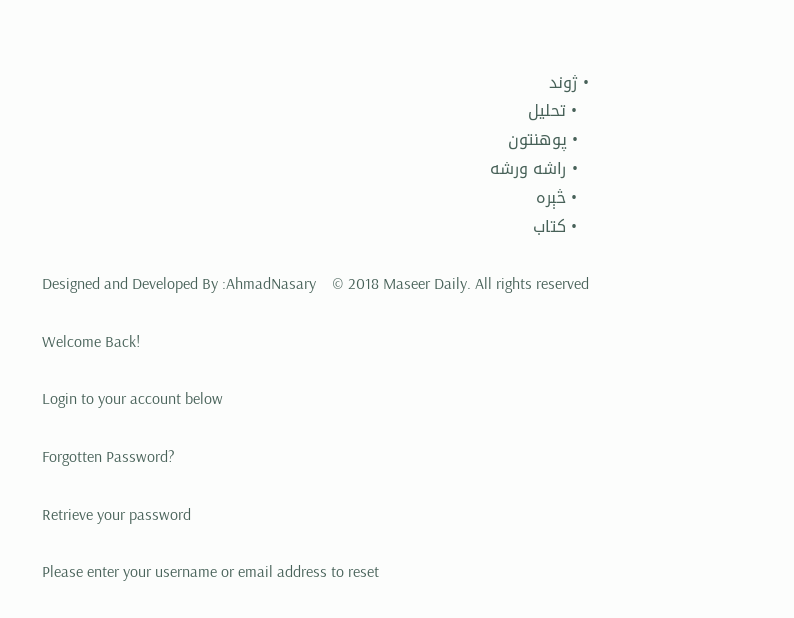• ژوند
  • تحلیل
  • پوهنتون
  • راشه ورشه
  • څېره
  • کتاب

Designed and Developed By :AhmadNasary    © 2018 Maseer Daily. All rights reserved

Welcome Back!

Login to your account below

Forgotten Password?

Retrieve your password

Please enter your username or email address to reset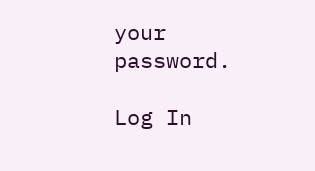your password.

Log In